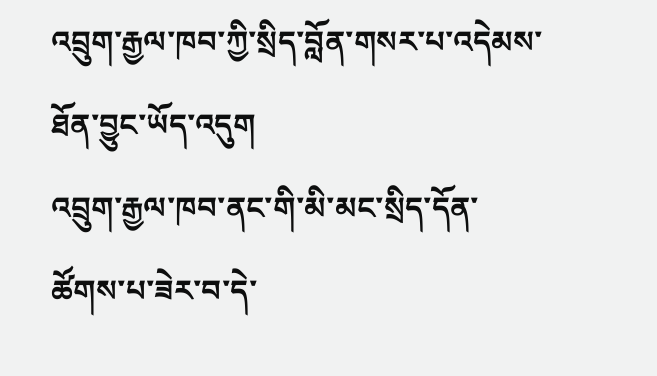འབྲུག་རྒྱལ་ཁབ་ཀྱི་སྲིད་བློན་གསར་པ་འདེམས་ཐོན་བྱུང་ཡོད་འདུག
འབྲུག་རྒྱལ་ཁབ་ནང་གི་མི་མང་སྲིད་དོན་ཚོགས་པ་ཟེར་བ་དེ་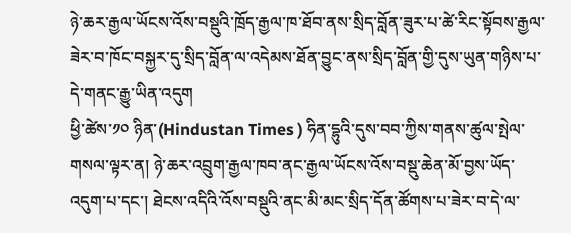ཉེ་ཆར་རྒྱལ་ཡོངས་འོས་བསྡུའི་ཁྲོད་རྒྱལ་ཁ་ཐོབ་ནས་སྲིད་བློན་ཟུར་པ་ཚེ་རིང་སྟོབས་རྒྱལ་ཟེར་བ་ཁོང་བསྐྱར་དུ་སྲིད་བློན་ལ་འདེམས་ཐོན་བྱུང་ནས་སྲིད་བློན་གྱི་དུས་ཡུན་གཉིས་པ་དེ་གནང་རྒྱུ་ཡིན་འདུག
ཕྱི་ཚེས་༡༠ ཉིན་(Hindustan Times ) ཧིན་དྷུའི་དུས་བབ་ཀྱིས་གནས་ཚུལ་སྤེལ་གསལ་ལྟར་ན། ཉེ་ཆར་འབྲུག་རྒྱལ་ཁབ་ནང་རྒྱལ་ཡོངས་འོས་བསྡུ་ཆེན་མོ་བྱས་ཡོད་འདུག་པ་དང་། ཐེངས་འདིའི་འོས་བསྡུའི་ནང་མི་མང་སྲིད་དོན་ཚོགས་པ་ཟེར་བ་དེ་ལ་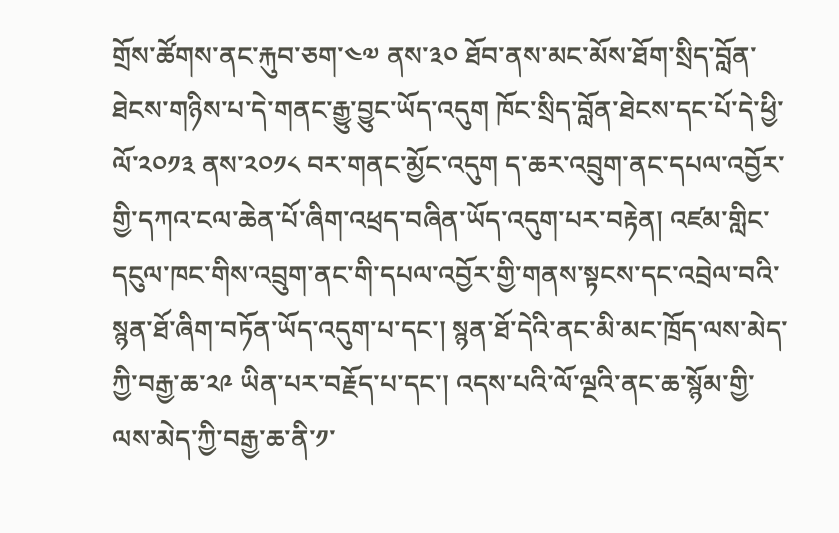གྲོས་ཚོགས་ནང་རྐུབ་ཅག་༤༧ ནས་༣༠ ཐོབ་ནས་མང་མོས་ཐོག་སྲིད་བློན་ཐེངས་གཉིས་པ་དེ་གནང་རྒྱུ་བྱུང་ཡོད་འདུག ཁོང་སྲིད་བློན་ཐེངས་དང་པོ་དེ་ཕྱི་ལོ་༢༠༡༣ ནས་༢༠༡༨ བར་གནང་མྱོང་འདུག ད་ཆར་འབྲུག་ནང་དཔལ་འབྱོར་གྱི་དཀའ་ངལ་ཆེན་པོ་ཞིག་འཕྲད་བཞིན་ཡོད་འདུག་པར་བརྟེན། འཛམ་གླིང་དངུལ་ཁང་གིས་འབྲུག་ནང་གི་དཔལ་འབྱོར་གྱི་གནས་སྟངས་དང་འབྲེལ་བའི་སྙན་ཐོ་ཞིག་བཏོན་ཡོད་འདུག་པ་དང་། སྙན་ཐོ་དེའི་ནང་མི་མང་ཁྲོད་ལས་མེད་ཀྱི་བརྒྱ་ཆ་༢༩ ཡིན་པར་བརྗོད་པ་དང་། འདས་པའི་ལོ་ལྔའི་ནང་ཆ་སྙོམ་གྱི་ལས་མེད་ཀྱི་བརྒྱ་ཆ་ནི་༡་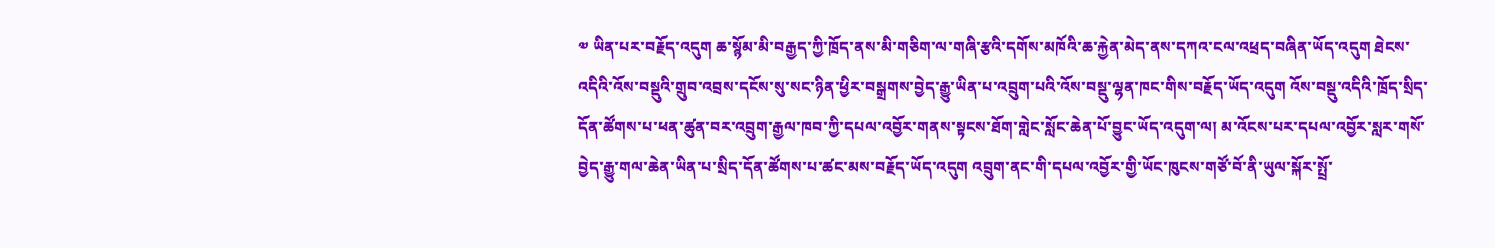༧ ཡིན་པར་བརྗོད་འདུག ཆ་སྙོམ་མི་བརྒྱད་ཀྱི་ཁྲོད་ནས་མི་གཅིག་ལ་གཞི་རྩའི་དགོས་མཁོའི་ཆ་རྐྱེན་མེད་ནས་དཀའ་ངལ་འཕྲད་བཞིན་ཡོད་འདུག ཐེངས་འདིའི་འོས་བསྡུའི་གྲུབ་འབྲས་དངོས་སུ་སང་ཉིན་ཕྱིར་བསྒྲགས་བྱེད་རྒྱུ་ཡིན་པ་འབྲུག་པའི་འོས་བསྡུ་ལྷན་ཁང་གིས་བརྗོད་ཡོད་འདུག འོས་བསྡུ་འདིའི་ཁྲོད་སྲིད་དོན་ཚོགས་པ་ཕན་ཚུན་བར་འབྲུག་རྒྱལ་ཁབ་ཀྱི་དཔལ་འབྱོར་གནས་སྟངས་ཐོག་གླེང་སློང་ཆེན་པོ་བྱུང་ཡོད་འདུག་ལ། མ་འོངས་པར་དཔལ་འབྱོར་སླར་གསོ་བྱེད་རྒྱུ་གལ་ཆེན་ཡིན་པ་སྲིད་དོན་ཚོགས་པ་ཚང་མས་བརྗོད་ཡོད་འདུག འབྲུག་ནང་གི་དཔལ་འབྱོར་གྱི་ཡོང་ཁུངས་གཙོ་བོ་ནི་ཡུལ་སྐོར་སྤྲོ་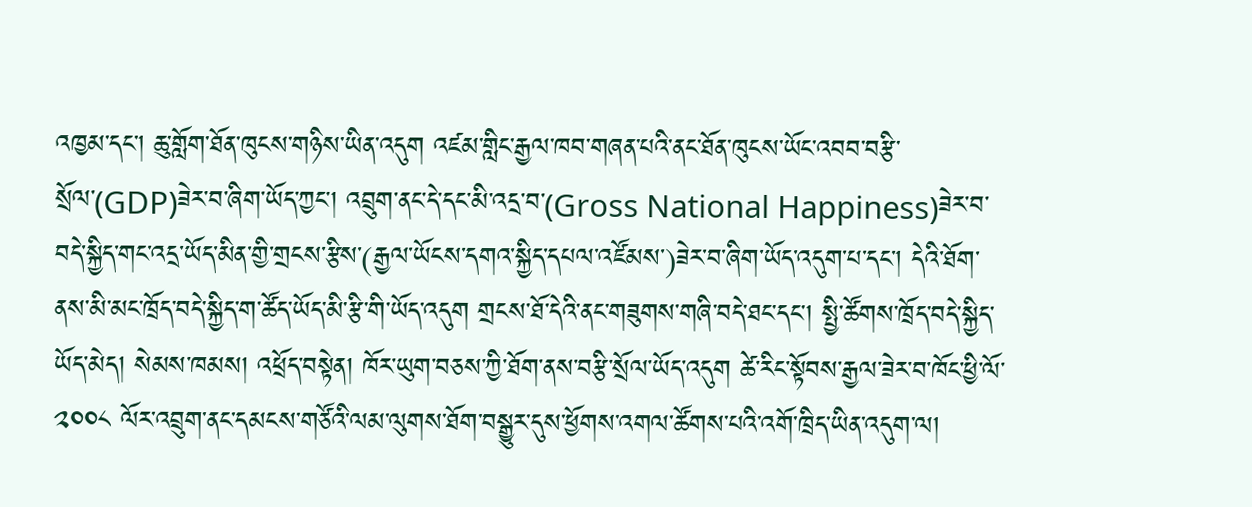འཁྱམ་དང་། ཆུ་གློག་ཐོན་ཁུངས་གཉིས་ཡིན་འདུག འཛམ་གླིང་རྒྱལ་ཁབ་གཞན་པའི་ནང་ཐོན་ཁུངས་ཡོང་འབབ་བརྩི་སྲོལ་(GDP)ཟེར་བ་ཞིག་ཡོད་ཀྱང་། འབྲུག་ནང་དེ་དང་མི་འདྲ་བ་(Gross National Happiness)ཟེར་བ་བདེ་སྐྱིད་གང་འདྲ་ཡོད་མིན་གྱི་གྲངས་རྩིས་(རྒྱལ་ཡོངས་དགའ་སྐྱིད་དཔལ་འཛོམས་)ཟེར་བ་ཞིག་ཡོད་འདུག་པ་དང་། དེའི་ཐོག་ནས་མི་མང་ཁྲོད་བདེ་སྐྱིད་ག་ཚོད་ཡོད་མི་རྩི་གི་ཡོད་འདུག གྲངས་ཐོ་དེའི་ནང་གཟུགས་གཞི་བདེ་ཐང་དང་། སྤྱི་ཚོགས་ཁྲོད་བདེ་སྐྱིད་ཡོད་མེད། སེམས་ཁམས། འཕྲོད་བསྟེན། ཁོར་ཡུག་བཅས་ཀྱི་ཐོག་ནས་བརྩི་སྲོལ་ཡོད་འདུག ཚེ་རིང་སྟོབས་རྒྱལ་ཟེར་བ་ཁོང་ཕྱི་ལོ་༢༠༠༨ ལོར་འབྲུག་ནང་དམངས་གཙོའི་ལམ་ལུགས་ཐོག་བསྒྱུར་དུས་ཕྱོགས་འགལ་ཚོགས་པའི་འགོ་ཁྲིད་ཡིན་འདུག་ལ།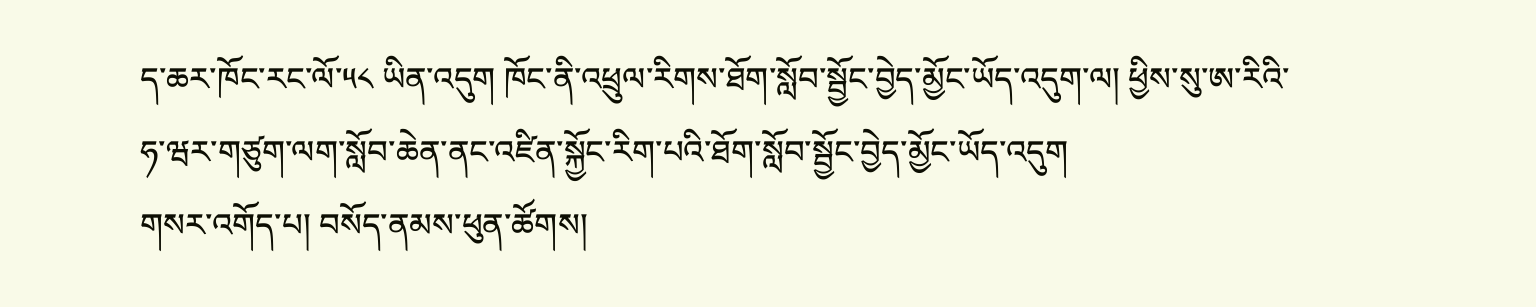ད་ཆར་ཁོང་རང་ལོ་༥༨ ཡིན་འདུག ཁོང་ནི་འཕྲུལ་རིགས་ཐོག་སློབ་སྦྱོང་བྱེད་མྱོང་ཡོད་འདུག་ལ། ཕྱིས་སུ་ཨ་རིའི་ཧ་ཝར་གཙུག་ལག་སློབ་ཆེན་ནང་འཛིན་སྐྱོང་རིག་པའི་ཐོག་སློབ་སྦྱོང་བྱེད་མྱོང་ཡོད་འདུག
གསར་འགོད་པ། བསོད་ནམས་ཕུན་ཚོགས།